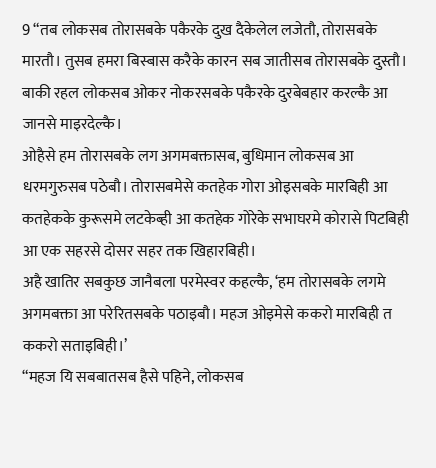9 “तब लोकसब तोरासबके पकैरके दुख दैकेलेल लजेतौ, तोरासबके मारतौ। तुसब हमरा बिस्बास करैके कारन सब जातीसब तोरासबके दुस्तौ।
बाकी रहल लोकसब ओकर नोकरसबके पकैरके दुरबेबहार करल्कै आ जानसे माइरदेल्कै।
ओहैसे हम तोरासबके लग अगमबक्तासब, बुधिमान लोकसब आ धरमगुरुसब पठेबौ। तोरासबमेसे कतहेक गोरा ओइसबके मारबिही आ कतहेकके कुरूसमे लटकेब्ही आ कतहेक गोरेके सभाघरमे कोरासे पिटबिही आ एक सहरसे दोसर सहर तक खिहारबिही।
अहै खातिर सबकुछ जानैबला परमेस्वर कहल्कै, ‘हम तोरासबके लगमे अगमबक्ता आ परेरितसबके पठाइबौ। महज ओइमेसे ककरो मारबिही त ककरो सताइबिही।’
“महज यि सबबातसब हैसे पहिने, लोकसब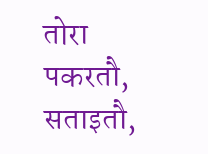तोरा पकरतौ, सताइतौ,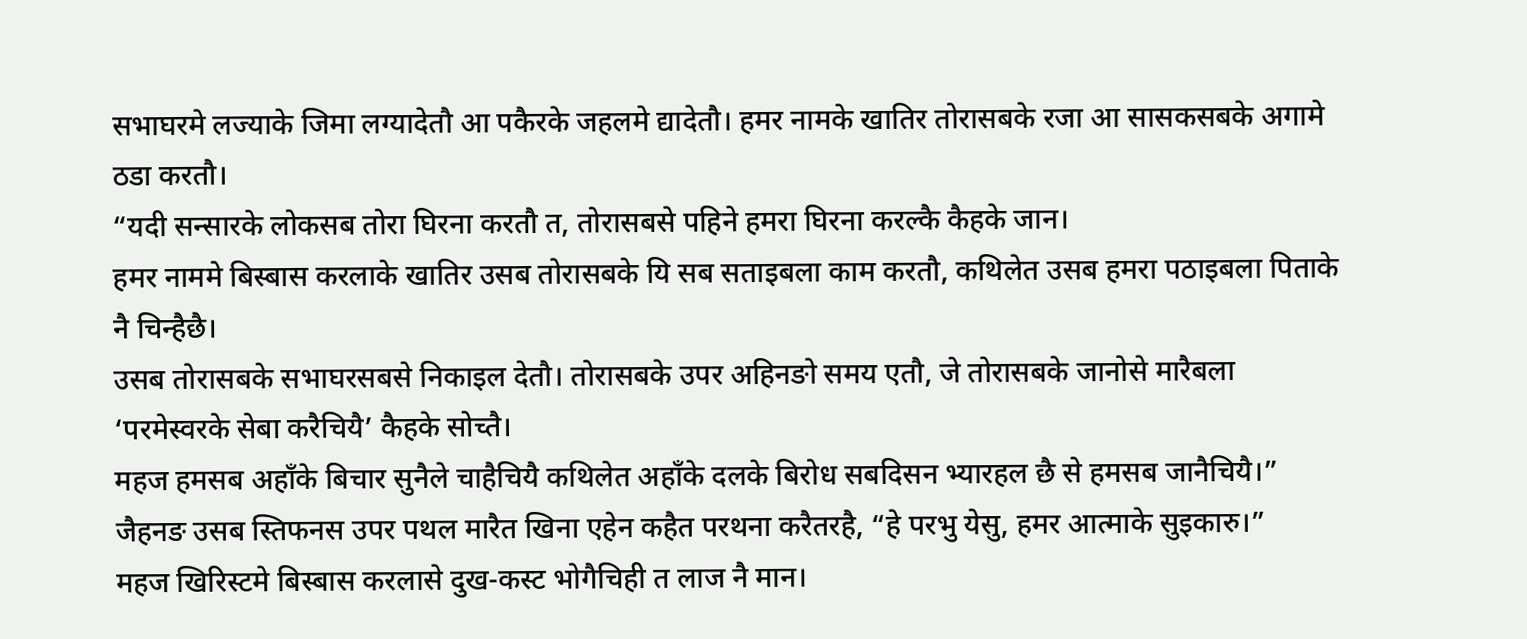सभाघरमे लज्याके जिमा लग्यादेतौ आ पकैरके जहलमे द्यादेतौ। हमर नामके खातिर तोरासबके रजा आ सासकसबके अगामे ठडा करतौ।
“यदी सन्सारके लोकसब तोरा घिरना करतौ त, तोरासबसे पहिने हमरा घिरना करल्कै कैहके जान।
हमर नाममे बिस्बास करलाके खातिर उसब तोरासबके यि सब सताइबला काम करतौ, कथिलेत उसब हमरा पठाइबला पिताके नै चिन्हैछै।
उसब तोरासबके सभाघरसबसे निकाइल देतौ। तोरासबके उपर अहिनङो समय एतौ, जे तोरासबके जानोसे मारैबला ‘परमेस्वरके सेबा करैचियै’ कैहके सोच्तै।
महज हमसब अहाँके बिचार सुनैले चाहैचियै कथिलेत अहाँके दलके बिरोध सबदिसन भ्यारहल छै से हमसब जानैचियै।”
जैहनङ उसब स्तिफनस उपर पथल मारैत खिना एहेन कहैत परथना करैतरहै, “हे परभु येसु, हमर आत्माके सुइकारु।”
महज खिरिस्टमे बिस्बास करलासे दुख-कस्ट भोगैचिही त लाज नै मान।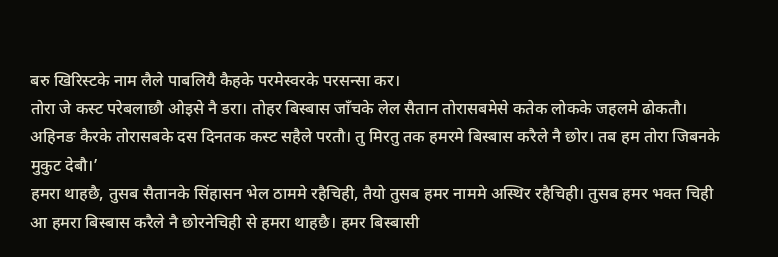बरु खिरिस्टके नाम लैले पाबलियै कैहके परमेस्वरके परसन्सा कर।
तोरा जे कस्ट परेबलाछौ ओइसे नै डरा। तोहर बिस्बास जाँचके लेल सैतान तोरासबमेसे कतेक लोकके जहलमे ढोकतौ। अहिनङ कैरके तोरासबके दस दिनतक कस्ट सहैले परतौ। तु मिरतु तक हमरमे बिस्बास करैले नै छोर। तब हम तोरा जिबनके मुकुट देबौ।’
हमरा थाहछै, तुसब सैतानके सिंहासन भेल ठाममे रहैचिही, तैयो तुसब हमर नाममे अस्थिर रहैचिही। तुसब हमर भक्त चिही आ हमरा बिस्बास करैले नै छोरनेचिही से हमरा थाहछै। हमर बिस्बासी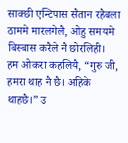साक्छी एन्टिपास सैतान रहैबला ठाममे मारलगेलै, ओहु समयमे बिस्बास करैले नै छोरलिही।
हम ओकरा कहलियै, “गुरु जी, हमरा थाह नै छै। अहिके थाहछै।” उ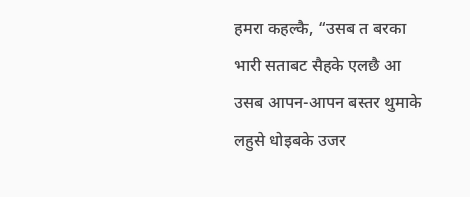हमरा कहल्कै, “उसब त बरका भारी सताबट सैहके एलछै आ उसब आपन-आपन बस्तर थुमाके लहुसे धोइबके उजर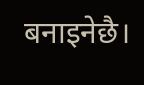बनाइनेछै।